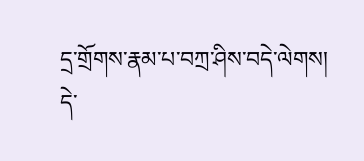དྲ་གྲོགས་རྣམ་པ་བཀྲ་ཤིས་བདེ་ལེགས། དེ་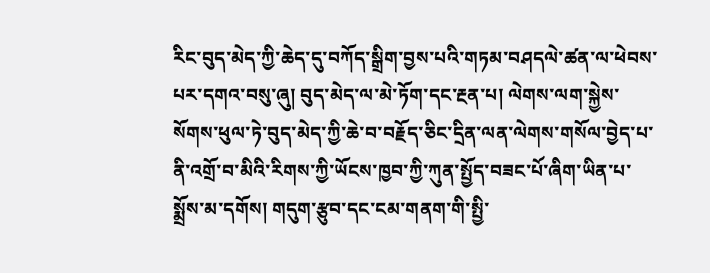རིང་བུད་མེད་ཀྱི་ཆེད་དུ་བཀོད་སྒྲིག་བྱས་པའི་གཏམ་བཤདལེ་ཚན་ལ་ཕེབས་པར་དགའ་བསུ་ཞུ། བུད་མེད་ལ་མེ་ཏོག་དང་རྔན་པ། ལེགས་ལག་སྐྱེས་སོགས་ཕུལ་ཏེ་བུད་མེད་ཀྱི་ཆེ་བ་བརྗོད་ཅིང་དྲིན་ལན་ལེགས་གསོལ་བྱེད་པ་ནི་འགྲོ་བ་མིའི་རིགས་ཀྱི་ཡོངས་ཁྱབ་ཀྱི་ཀུན་སྤྱོད་བཟང་པོ་ཞིག་ཡིན་པ་སྨྲོས་མ་དགོས། གདུག་རྩུབ་དང་ངམ་གནག་གི་སྤྱི་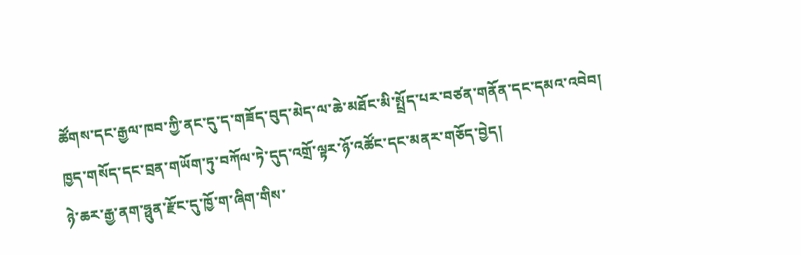ཚོགས་དང་རྒྱལ་ཁབ་ཀྱི་ནང་དུ་ད་གཟོད་བུད་མེད་ལ་ཆེ་མཐོང་མི་སྤྲོད་པར་བཙན་གནོན་དང་དམའ་འབེབ། ཁྱད་གསོད་དང་བྲན་གཡོག་ཏུ་བཀོལ་ཏེ་དུད་འགྲོ་ལྟར་ཉོ་འཚོང་དང་མནར་གཅོད་བྱེད།
ཉེ་ཆར་རྒྱ་ནག་ཧྥུན་རྫོང་དུ་ཁྱོ་ག་ཞིག་གིས་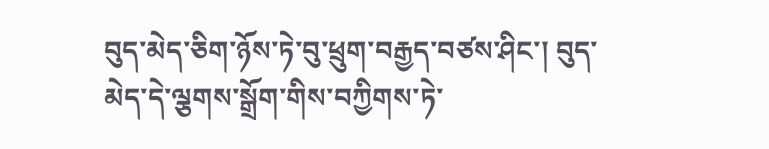བུད་མེད་ཅིག་ཉོས་ཏེ་བུ་ཕྲུག་བརྒྱད་བཙས་ཤིང་། བུད་མེད་དེ་ལྕགས་སྒྲོག་གིས་བཀྱིགས་ཏེ་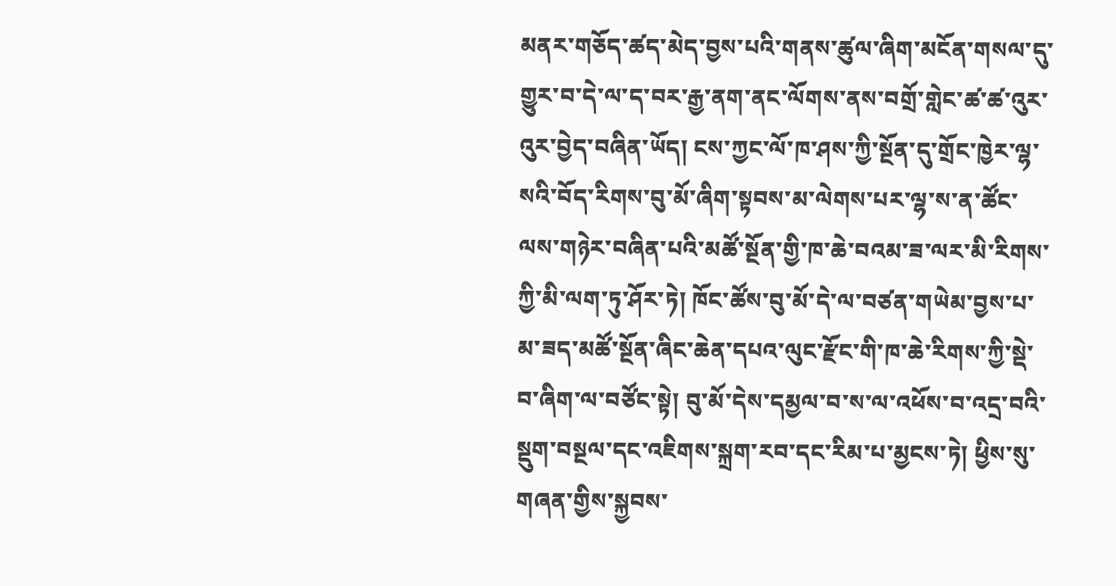མནར་གཅོད་ཚད་མེད་བྱས་པའི་གནས་ཚུལ་ཞིག་མངོན་གསལ་དུ་གྱུར་བ་དེ་ལ་ད་བར་རྒྱ་ནག་ནང་ལོགས་ནས་བགྲོ་གླེང་ཚ་ཚ་འུར་འུར་བྱེད་བཞིན་ཡོད། ངས་ཀྱང་ལོ་ཁ་ཤས་ཀྱི་སྔོན་དུ་གྲོང་ཁྱེར་ལྷ་སའི་བོད་རིགས་བུ་མོ་ཞིག་སྟབས་མ་ལེགས་པར་ལྷ་ས་ན་ཚོང་ལས་གཉེར་བཞིན་པའི་མཚོ་སྔོན་གྱི་ཁ་ཆེ་བའམ་ཟ་ལར་མི་རིགས་ཀྱི་མི་ལག་ཏུ་ཤོར་ཏེ། ཁོང་ཚོས་བུ་མོ་དེ་ལ་བཙན་གཡེམ་བྱས་པ་མ་ཟད་མཚོ་སྔོན་ཞིང་ཆེན་དཔའ་ལུང་རྫོང་གི་ཁ་ཆེ་རིགས་ཀྱི་སྡེ་བ་ཞིག་ལ་བཙོང་སྟེ། བུ་མོ་དེས་དམྱལ་བ་ས་ལ་འཕོས་བ་འདྲ་བའི་སྡུག་བསྔལ་དང་འཇིགས་སྐྲག་རབ་དང་རིམ་པ་མྱངས་ཏེ། ཕྱིས་སུ་གཞན་གྱིས་སྐྱབས་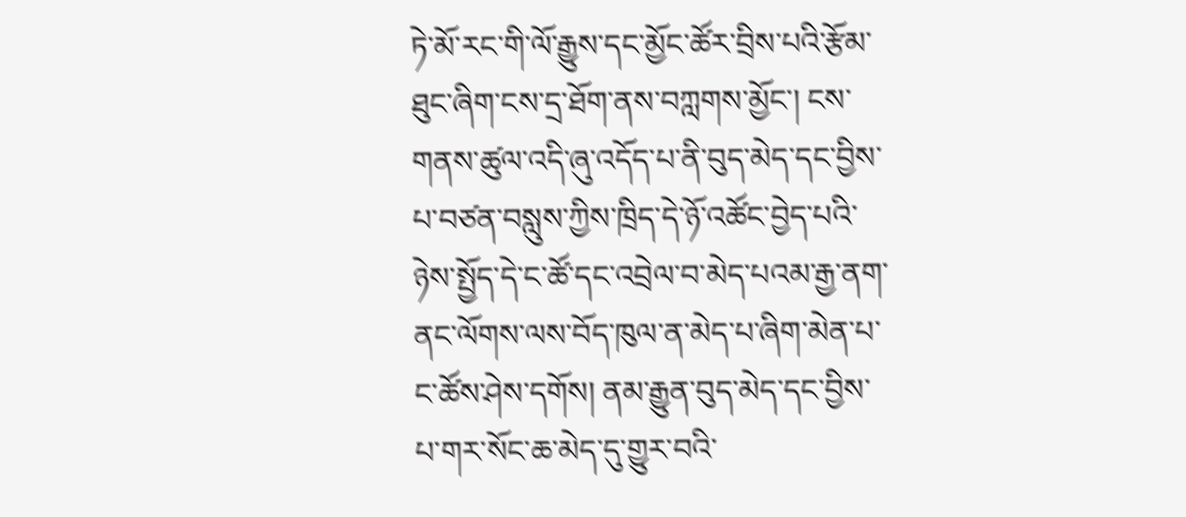ཏེ་མོ་རང་གི་ལོ་རྒྱུས་དང་མྱོང་ཚོར་བྲིས་པའི་རྩོམ་ཐུང་ཞིག་ངས་དྲ་ཐོག་ནས་བཀླགས་མྱོང་། ངས་གནས་ཚུལ་འདི་ཞུ་འདོད་པ་ནི་བུད་མེད་དང་བྱིས་པ་བཙན་བསླུས་ཀྱིས་ཁྲིད་དེ་ཉོ་འཚོང་བྱེད་པའི་ཉེས་སྤྱོད་དེ་ང་ཚོ་དང་འབྲེལ་བ་མེད་པའམ་རྒྱ་ནག་ནང་ལོགས་ལས་བོད་ཁུལ་ན་མེད་པ་ཞིག་མེན་པ་ང་ཚོས་ཤེས་དགོས། ནམ་རྒྱུན་བུད་མེད་དང་བྱིས་པ་གར་སོང་ཆ་མེད་དུ་གྱུར་བའི་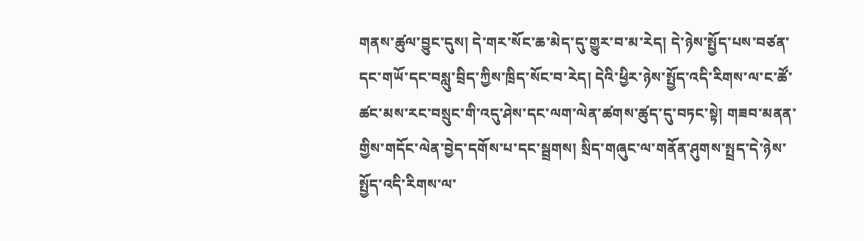གནས་ཚུལ་བྱུང་དུས། དེ་གར་སོང་ཆ་མེད་དུ་གྱུར་བ་མ་རེད། དེ་ཉེས་སྤྱོད་པས་བཙན་དང་གཡོ་དང་བསླུ་བྲིད་ཀྱིས་ཁྲིད་སོང་བ་རེད། དེའི་ཕྱིར་ཉེས་སྤྱོད་འདི་རིགས་ལ་ང་ཚོ་ཚང་མས་རང་བསྲུང་གི་འདུ་ཤེས་དང་ལག་ལེན་ཚགས་ཚུད་དུ་བཏང་སྟེ། གཟབ་མནན་གྱིས་གདོང་ལེན་བྱེད་དགོས་པ་དང་སྦྲགས། སྲིད་གཞུང་ལ་གནོན་ཤུགས་སྤྲད་དེ་ཉེས་སྤྱོད་འདི་རིགས་ལ་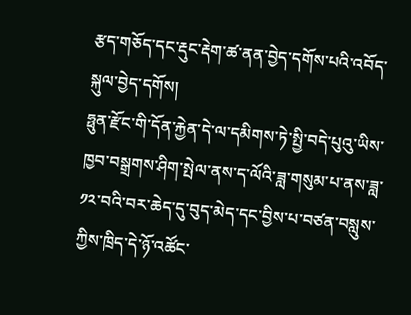རྩད་གཅོད་དང་རྡུང་རྡེག་ཚ་ནན་བྱེད་དགོས་པའི་འབོད་སྐུལ་བྱེད་དགོས།
ཧྥུན་རྫོང་གི་དོན་རྐྱེན་དེ་ལ་དམིགས་ཏེ་སྤྱི་བདེ་པུའུ་ཡིས་ཁྱབ་བསྒྲགས་ཤིག་སྤེལ་ནས་ད་ལོའི་ཟླ་གསུམ་པ་ནས་ཟླ་༡༢་བའི་བར་ཆེད་དུ་བུད་མེད་དང་བྱིས་པ་བཙན་བསླུས་ཀྱིས་ཁྲིད་དེ་ཉོ་འཚོང་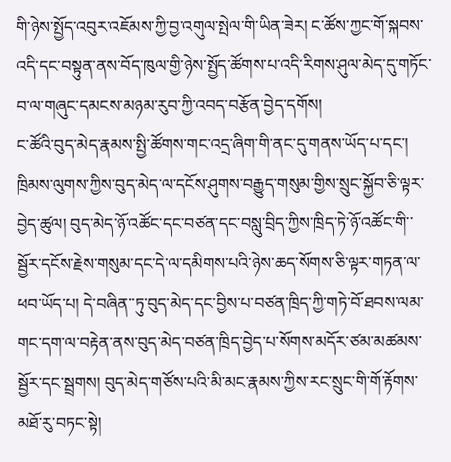གི་ཉེས་སྤྱོད་འབུར་འཇོམས་ཀྱི་བྱ་འགུལ་སྤེལ་གི་ཡིན་ཟེར། ང་ཚོས་ཀྱང་གོ་སྐབས་འདི་དང་བསྟུན་ནས་བོད་ཁུལ་གྱི་ཉེས་སྤྱོད་ཚོགས་པ་འདི་རིགས་ཤུལ་མེད་དུ་གཏོང་བ་ལ་གཞུང་དམངས་མཉམ་རུབ་ཀྱི་འབད་བརྩོན་བྱེད་དགོས།
ང་ཚོའི་བུད་མེད་རྣམས་སྤྱི་ཚོགས་གང་འདྲ་ཞིག་གི་ནང་དུ་གནས་ཡོད་པ་དང་། ཁྲིམས་ལུགས་ཀྱིས་བུད་མེད་ལ་དངོས་ཤུགས་བརྒྱུད་གསུམ་གྱིས་སྲུང་སྐྱོབ་ཅི་ལྟར་བྱེད་ཚུལ། བུད་མེད་ཉོ་འཚོང་དང་བཙན་དང་བསླུ་བྲིད་ཀྱིས་ཁྲིད་ཏེ་ཉོ་འཚོང་གི་་སྦྱོར་དངོས་རྗེས་གསུམ་དང་དེ་ལ་དམིགས་པའི་ཉེས་ཆད་སོགས་ཅི་ལྟར་གཏན་ལ་ཕབ་ཡོད་པ། དེ་བཞིན་་ཏུ་བུད་མེད་དང་བྱིས་པ་བཙན་ཁྲིད་ཀྱི་གཏེ་བོ་ཐབས་ལམ་གང་དག་ལ་བརྟེན་ནས་བུད་མེད་བཙན་ཁྲིད་བྱེད་པ་སོགས་མདོར་ཙམ་མཚམས་སྦྱོར་དང་སྦྲགས། བུད་མེད་གཙོས་པའི་མི་མང་རྣམས་ཀྱིས་རང་སྲུང་གི་གོ་རྟོགས་མཐོ་རུ་བཏང་སྟེ།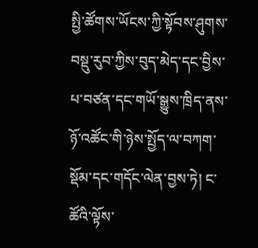སྤྱི་ཚོགས་ཡོངས་ཀྱི་སྟོབས་ཤུགས་བསྡུ་རུབ་ཀྱིས་བུད་མེད་དང་བྱིས་པ་བཙན་དང་གཡོ་སྒྱུས་ཁྲིད་ནས་ཉོ་འཚོང་གི་ཉེས་སྤྱོད་ལ་བཀག་སྡོམ་དང་གདོང་ལེན་བྱས་ཏེ། ང་ཚོའི་ལྟོས་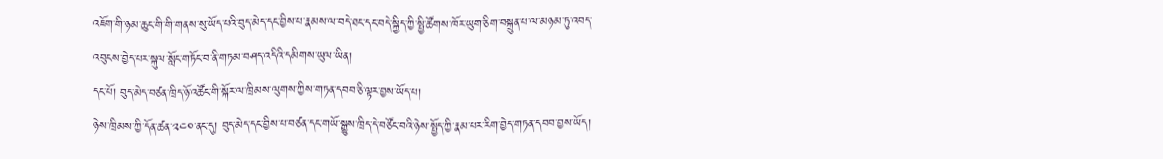འཇོག་གི་ཉམ་ཆུང་གི་གི་གནས་སུ་ཡོད་པའི་བུད་མེད་དང་བྱིས་པ་རྣམས་ལ་བདེ་ཐང་དང་བདེ་སྐྱིད་ཀྱི་སྤྱི་ཚོགས་ཁོར་ཡུག་ཅིག་བསྐྲུན་པ་ལ་མཉམ་ཏུ་འབད་འབུངས་བྱེད་པར་སྐུལ་སློང་གཏོང་བ་ནི་གཏམ་བཤད་འདིའི་དམིགས་ཡུལ་ཡིན།
དང་པོ། བུད་མེད་བཙན་ཁྲིད་ཉོ་འཚོང་གི་སྐོར་ལ་ཁྲིམས་ལུགས་ཀྱིས་གཏན་དབབ་ཅི་ལྟར་བྱས་ཡོད་པ།
ཉེས་ཁྲིམས་ཀྱི་དོན་ཚན་༢༤༠་ནང་དུ། བུད་མེད་དང་བྱིས་པ་བཙན་དང་གཡོ་སྒྱུས་ཁྲིད་དེ་བཙོང་བའི་ཉེས་སྤྱོད་ཀྱི་རྣམ་པར་རིག་བྱེད་གཏན་དབབ་བྱས་ཡོད།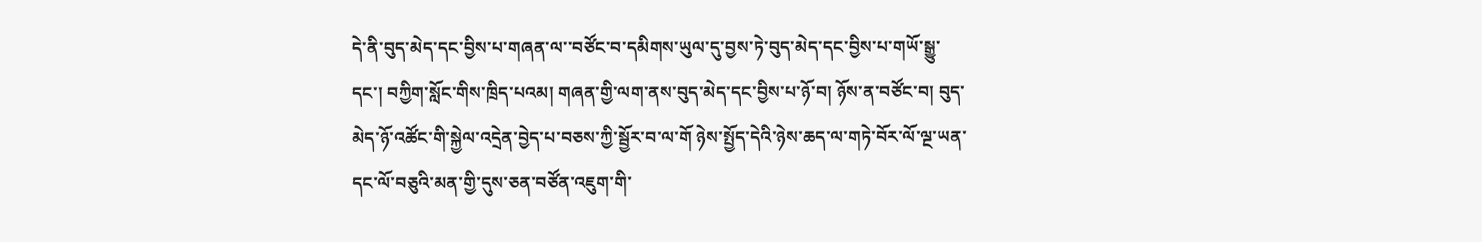དེ་ནི་བུད་མེད་དང་བྱིས་པ་གཞན་ལ་་བཙོང་བ་དམིགས་ཡུལ་དུ་བྱས་ཏེ་བུད་མེད་དང་བྱིས་པ་གཡོ་སྒྱུ་དང་། བཀྱིག་སློང་གིས་ཁྲིད་པའམ། གཞན་གྱི་ལག་ནས་བུད་མེད་དང་བྱིས་པ་ཉོ་བ། ཉོས་ན་བཙོང་བ། བུད་མེད་ཉོ་འཚོང་གི་སྐྱེལ་འདྲེན་བྱེད་པ་བཅས་ཀྱི་སྦྱོར་བ་ལ་གོ ཉེས་སྤྱོད་དེའི་ཉེས་ཆད་ལ་གཏེ་བོར་ལོ་ལྔ་ཡན་དང་ལོ་བཅུའི་མན་གྱི་དུས་ཅན་བཙོན་འཇུག་གི་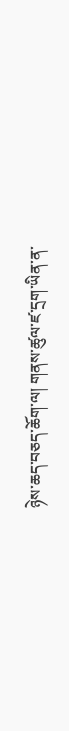ཉེས་ཆད་བཅད་ཆོག་ལ། གནས་ཚུལ་ཛ་དྲག་ཡིན་ན་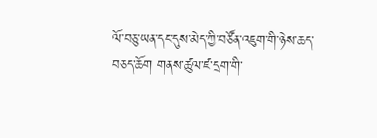ལོ་བཅུ་ཡན་དང་དུས་མེད་ཀྱི་བཙོན་འཇུག་གི་ཉེས་ཆད་བཅད་ཆོག གནས་ཚུལ་ཛ་དྲག་གི་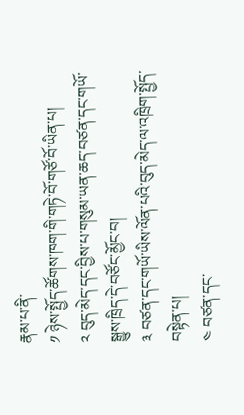རྣམ་པ་ནི་
༡ ཉེས་སྤྱོད་ཚོགས་ཁག་གི་གཏེ་བོ་གཙོ་བོ་ཡིན་པ།
༢ བུད་མེད་དང་བྱིས་པ་གསུམ་ཡན་ཆད་བཙན་དང་གཡོ་སྒྱུས་ཁྲིད་དེ་བཙོང་མྱོང་བ།
༣ བཙན་དང་གཡོ་ཡིས་ལོན་པའི་བུད་མེད་ལ་འཁྲིག་སྤྱོད་བསྟེན་པ།
༤ བཙན་དང་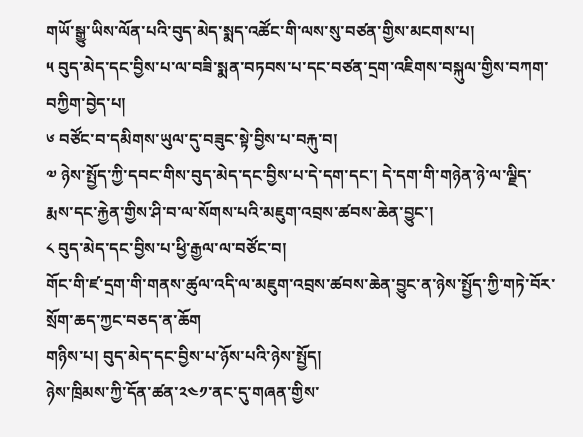གཡོ་སྒྱུ་ཡིས་ལོན་པའི་བུད་མེད་སྨད་འཚོང་གི་ལས་སུ་བཙན་གྱིས་མངགས་པ།
༥ བུད་མེད་དང་བྱིས་པ་ལ་བཟི་སྨན་བཏབས་པ་དང་བཙན་དྲག་འཇིགས་བསྐུལ་གྱིས་བཀག་བཀྱིག་བྱེད་པ།
༦ བཙོང་བ་དམིགས་ཡུལ་དུ་བཟུང་སྟེ་བྱིས་པ་བརྐུ་བ།
༧ ཉེས་སྤྱོད་ཀྱི་དབང་གིས་བུད་མེད་དང་བྱིས་པ་དེ་དག་དང་། དེ་དག་གི་གཉེན་ཉེ་ལ་ལྗིད་རྨས་དང་རྐྱེན་གྱིས་ཤི་བ་ལ་སོགས་པའི་མཇུག་འབྲས་ཚབས་ཆེན་བྱུང་།
༨ བུད་མེད་དང་བྱིས་པ་ཕྱི་རྒྱལ་ལ་བཙོང་བ།
གོང་གི་ཛ་དྲག་གི་གནས་ཚུལ་འདི་ལ་མཇུག་འབྲས་ཚབས་ཆེན་བྱུང་ན་ཉེས་སྤྱོད་ཀྱི་གཏེ་བོར་སྲོག་ཆད་ཀྱང་བཅད་ན་ཆོག
གཉིས་པ། བུད་མེད་དང་བྱིས་པ་ཉོས་པའི་ཉེས་སྤྱོད།
ཉེས་ཁྲིམས་ཀྱི་དོན་ཚན་༢༤༡་ནང་དུ་གཞན་གྱིས་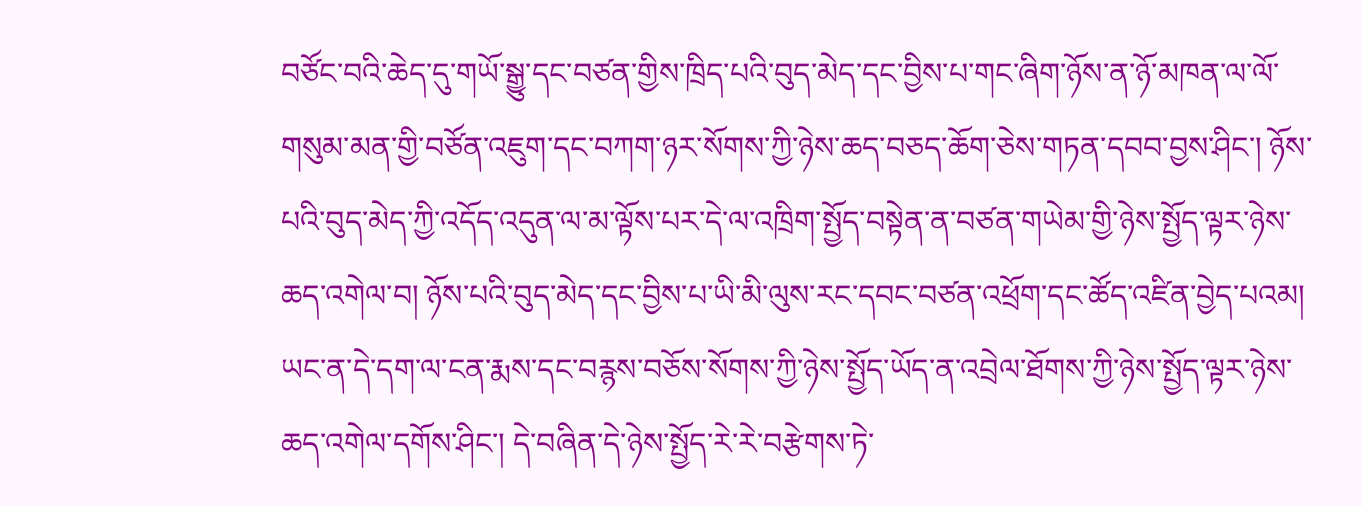བཙོང་བའི་ཆེད་དུ་གཡོ་སྒྱུ་དང་བཙན་གྱིས་ཁྲིད་པའི་བུད་མེད་དང་བྱིས་པ་གང་ཞིག་ཉོས་ན་ཉོ་མཁན་ལ་ལོ་གསུམ་མན་གྱི་བཙོན་འཇུག་དང་བཀག་ཉར་སོགས་ཀྱི་ཉེས་ཆད་བཅད་ཆོག་ཅེས་གཏན་དབབ་བྱས་ཤིང་། ཉོས་པའི་བུད་མེད་ཀྱི་འདོད་འདུན་ལ་མ་ལྟོས་པར་དེ་ལ་འཁྲིག་སྤྱོད་བསྟེན་ན་བཙན་གཡེམ་གྱི་ཉེས་སྤྱོད་ལྟར་ཉེས་ཆད་འགེལ་བ། ཉོས་པའི་བུད་མེད་དང་བྱིས་པ་ཡི་མི་ལུས་རང་དབང་བཙན་འཕྲོག་དང་ཚོད་འཛིན་བྱེད་པའམ། ཡང་ན་དེ་དག་ལ་ངན་རྨས་དང་བརྙས་བཅོས་སོགས་ཀྱི་ཉེས་སྤྱོད་ཡོད་ན་འབྲེལ་ཐོགས་ཀྱི་ཉེས་སྤྱོད་ལྟར་ཉེས་ཆད་འགེལ་དགོས་ཤིང་། དེ་བཞིན་དེ་ཉེས་སྤྱོད་རེ་རེ་བརྩེགས་ཏེ་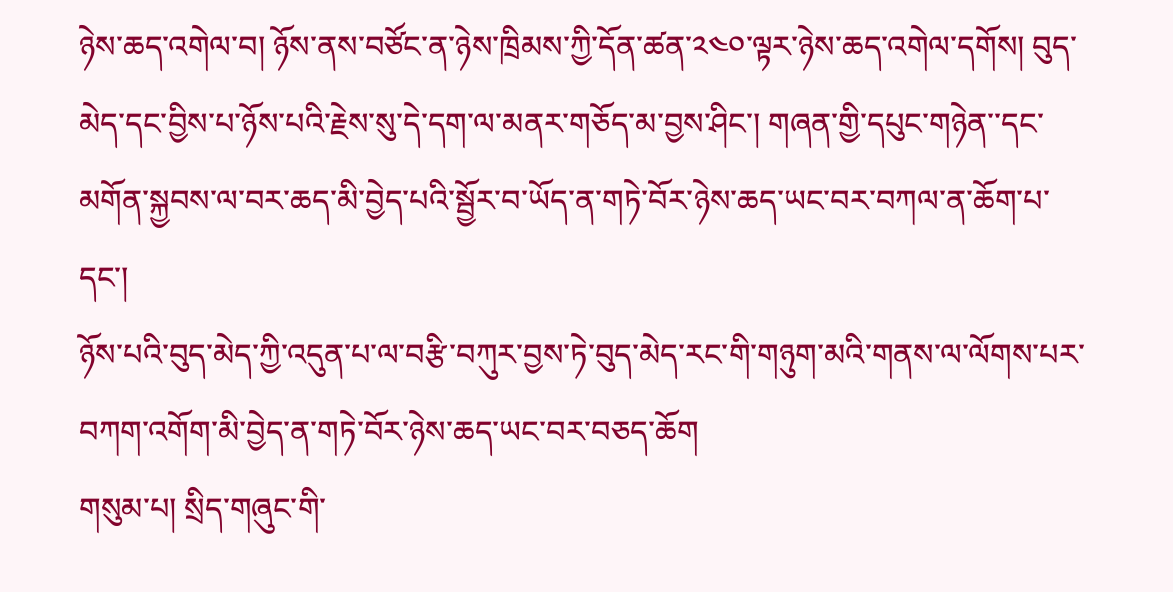ཉེས་ཆད་འགེལ་བ། ཉོས་ནས་བཙོང་ན་ཉེས་ཁྲིམས་ཀྱི་དོན་ཚན་༢༤༠་ལྟར་ཉེས་ཆད་འགེལ་དགོས། བུད་མེད་དང་བྱིས་པ་ཉོས་པའི་རྗེས་སུ་དེ་དག་ལ་མནར་གཅོད་མ་བྱས་ཤིང་། གཞན་གྱི་དཔུང་གཉེན་་དང་མགོན་སྐྱབས་ལ་བར་ཆད་མི་བྱེད་པའི་སྦྱོར་བ་ཡོད་ན་གཏེ་བོར་ཉེས་ཆད་ཡང་བར་བཀལ་ན་ཆོག་པ་དང་།
ཉོས་པའི་བུད་མེད་ཀྱི་འདུན་པ་ལ་བརྩི་བཀུར་བྱས་ཏེ་བུད་མེད་རང་གི་གཉུག་མའི་གནས་ལ་ལོགས་པར་བཀག་འགོག་མི་བྱེད་ན་གཏེ་བོར་ཉེས་ཆད་ཡང་བར་བཅད་ཆོག
གསུམ་པ། སྲིད་གཞུང་གི་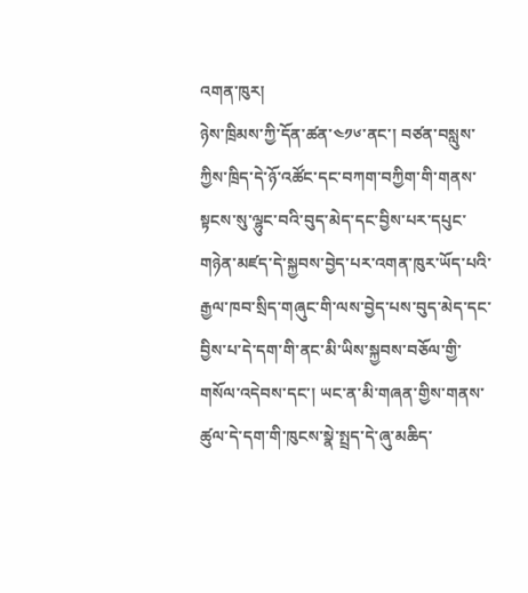འགན་ཁུར།
ཉེས་ཁྲིམས་ཀྱི་དོན་ཚན་༤༡༦་ནང་། བཙན་བསླུས་ཀྱིས་ཁྲིད་དེ་ཉོ་འཚོང་དང་བཀག་བཀྱིག་གི་གནས་སྟངས་སུ་ལྷུང་བའི་བུད་མེད་དང་བྱིས་པར་དཔུང་གཉེན་མཛད་དེ་སྐྱབས་བྱེད་པར་འགན་ཁུར་ཡོད་པའི་རྒྱལ་ཁབ་སྲིད་གཞུང་གི་ལས་བྱེད་པས་བུད་མེད་དང་བྱིས་པ་དེ་དག་གི་ནང་མི་ཡིས་སྐྱབས་བཅོལ་གྱི་གསོལ་འདེབས་དང་། ཡང་ན་མི་གཞན་གྱིས་གནས་ཚུལ་དེ་དག་གི་ཁུངས་སྣེ་སྤྲད་དེ་ཞུ་མཆིད་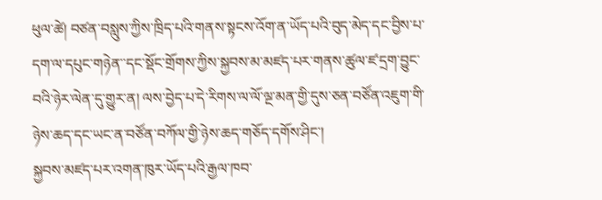ཕུལ་ཚེ། བཙན་བསླུས་ཀྱིས་ཁྲིད་པའི་གནས་སྟངས་འོག་ན་ཡོད་པའི་བུད་མེད་དང་བྱིས་པ་དག་ལ་དཔུང་གཉེན་་དང་སྡོང་གྲོགས་ཀྱིས་སྐྱབས་མ་མཛད་པར་གནས་ཚུལ་ཛ་དྲག་བྱུང་བའི་ཉེར་ལེན་དུ་གྱུར་ན། ལས་བྱེད་པ་དེ་རིགས་ལ་ལོ་ལྔ་མན་གྱི་དུས་ཅན་བཙོན་འཇུག་གི་ཉེས་ཆད་དང་ཡང་ན་བཙོན་བཀོལ་གྱི་ཉེས་ཆད་གཅོད་དགོས་ཤིང་།
སྐྱབས་མཛད་པར་འགན་ཁུར་ཡོད་པའི་རྒྱལ་ཁབ་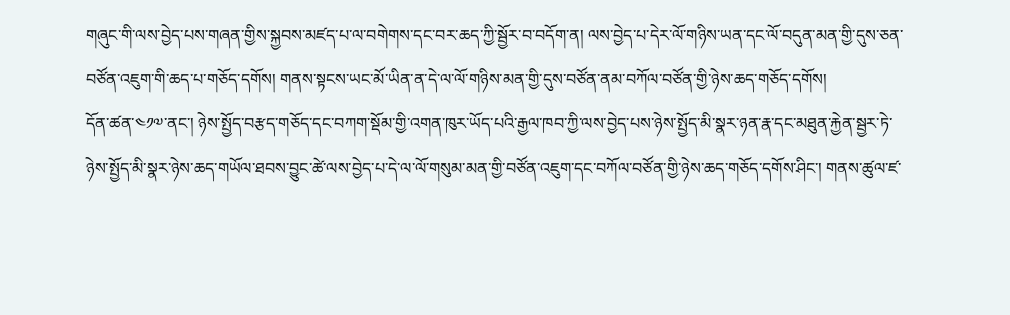གཞུང་གི་ལས་བྱེད་པས་གཞན་གྱིས་སྐྱབས་མཛད་པ་ལ་བགེགས་དང་བར་ཆད་ཀྱི་སྦྱོར་བ་བདོག་ན། ལས་བྱེད་པ་དེར་ལོ་གཉིས་ཡན་དང་ལོ་བདུན་མན་གྱི་དུས་ཅན་བཙོན་འཇུག་གི་ཆད་པ་གཅོད་དགོས། གནས་སྟངས་ཡང་མོ་ཡིན་ན་དེ་ལ་ལོ་གཉིས་མན་གྱི་དུས་བཙོན་ནམ་བཀོལ་བཙོན་གྱི་ཉེས་ཆད་གཅོད་དགོས།
དོན་ཚན་༤༡༧་ནང་། ཉེས་སྤྱོད་བརྩད་གཅོད་དང་བཀག་སྡོམ་གྱི་འགན་ཁུར་ཡོད་པའི་རྒྱལ་ཁབ་ཀྱི་ལས་བྱེད་པས་ཉེས་སྤྱོད་མི་སྣར་ཉན་རྣ་དང་མཐུན་རྐྱེན་སྦྱར་ཏེ་ཉེས་སྤྱོད་མི་སྣར་ཉེས་ཆད་གཡོལ་ཐབས་བྱུང་ཚེ་ལས་བྱེད་པ་དེ་ལ་ལོ་གསུམ་མན་གྱི་བཙོན་འཇུག་དང་བཀོལ་བཙོན་གྱི་ཉེས་ཆད་གཅོད་དགོས་ཤིང་། གནས་ཚུལ་ཛ་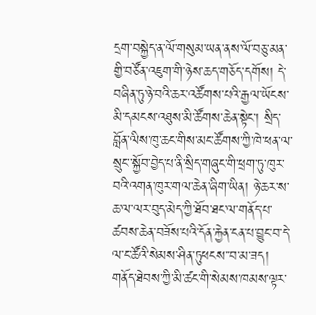དྲག་བསྐྱེད་ན་ལོ་གསུམ་ཡན་ནས་ལོ་བཅུ་མན་གྱི་བཙོན་འཇུག་གི་ཉེས་ཆད་གཅོད་དགོས། དེ་བཞིན་ཏུ་ཉེ་བའི་ཆར་འཚོགས་པའི་རྒྱལ་ཡོངས་མི་དམངས་འཐུས་མི་ཚོགས་ཆེན་སྟེང་། སྲིད་བློན་ལིས་ཁུ་ཆང་གིས་མང་ཚོགས་ཀྱི་ཁེ་ཕན་ལ་སྲུང་་སྐྱོབ་བྱེད་པ་ནི་སྲིད་གཞུང་གི་ཕྲག་ཏུ་ཁུར་བའི་འགན་ཁུར་གལ་ཆེན་ཞིག་ཡིན། ཉེ་ཆར་ས་ཆ་ལ་ལར་བུད་མེད་ཀྱི་ཐོབ་ཐང་ལ་གནོད་པ་ཚབས་ཆེན་བཟོས་པའི་དོན་རྐྱེན་ངན་པ་བྱུང་བ་དེ་ལ་ང་ཚོའི་སེམས་ཤིན་ཏུཕངས་་བ་མ་ཟད། གནོད་ཐེབས་ཀྱི་མི་ཚང་གི་སེམས་ཁམས་ལྟར་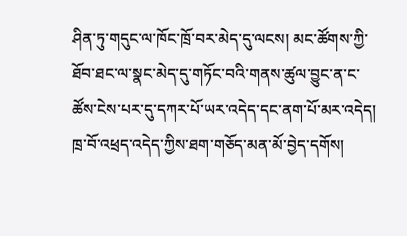ཤིན་ཏུ་གདུང་ལ་ཁོང་ཁྲོ་བར་མེད་དུ་ལངས། མང་ཚོགས་ཀྱི་ཐོབ་ཐང་ལ་སྣང་མེད་དུ་གཏོང་བའི་གནས་ཚུལ་བྱུང་ན་ང་ཚོས་ངེས་པར་དུ་དཀར་པོ་ཡར་འདེད་དང་ནག་པོ་མར་འདེད། ཁྲ་བོ་འཕྲད་འདེད་ཀྱིས་ཐག་གཅོད་མན་མོ་བྱེད་དགོས།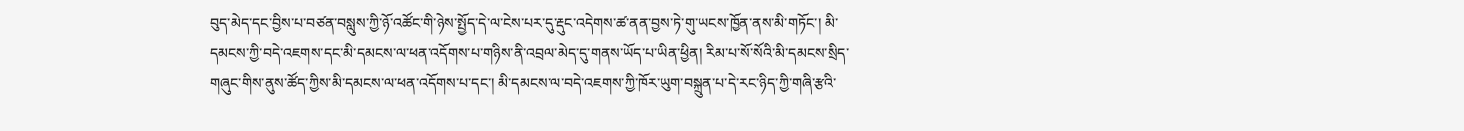བུད་མེད་དང་བྱིས་པ་བཙན་བསླུས་ཀྱི་ཉོ་འཚོང་གི་ཉེས་སྤྱོད་དེ་ལ་ངེས་པར་དུ་རྡུང་འདེགས་ཚ་ནན་བྱས་ཏེ་གུ་ཡངས་ཁྱོན་ནས་མི་གཏོང་། མི་དམངས་ཀྱི་བདེ་འཇགས་དང་མི་དམངས་ལ་ཕན་འདོགས་པ་གཉིས་ནི་འབྲལ་མེད་དུ་གནས་ཡོད་པ་ཡིན་ཕྱིན། རིམ་པ་སོ་སོའི་མི་དམངས་སྲིད་གཞུང་གིས་ནུས་ཚོད་ཀྱིས་མི་དམངས་ལ་ཕན་འདོགས་པ་དང་། མི་དམངས་ལ་བདེ་འཇགས་ཀྱི་ཁོར་ཡུག་བསྐྲུན་པ་དེ་རང་ཉིད་ཀྱི་གཞི་རྩའི་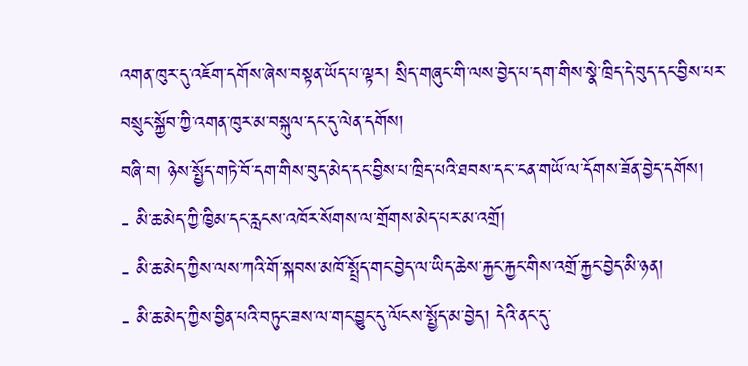འགན་ཁུར་དུ་འཇོག་དགོས་ཞེས་བསྟན་ཡོད་པ་ལྟར། སྲིད་གཞུང་གི་ལས་བྱེད་པ་དག་གིས་སྣེ་ཁྲིད་དེ་བུད་དང་བྱིས་པར་བསྲུང་སྐྱོབ་ཀྱི་འགན་ཁུར་མ་བསྐུལ་དང་དུ་ལེན་དགོས།
བཞི་བ། ཉེས་སྤྱོད་གཏེ་བོ་དག་གིས་བུད་མེད་དང་བྱིས་པ་ཁྲིད་པའི་ཐབས་དང་་ངན་གཡོ་ལ་དོགས་ཟོན་བྱེད་དགོས།
- མི་ཆ་མེད་ཀྱི་ཁྱིམ་དང་རླངས་འཁོར་སོགས་ལ་གྲོགས་མེད་པར་མ་འགྲོ།
- མི་ཆ་མེད་ཀྱིས་ལས་ཀའི་གོ་སྐབས་མཁོ་སྤྲོད་གང་བྱེད་ལ་ཡིད་ཆེས་རྐྱང་རྐྱང་གིས་འགྲོ་རྐྱང་བྱེད་མི་ཉན།
- མི་ཆ་མེད་ཀྱིས་བྱིན་པའི་བཏུང་ཟས་ལ་གང་བྱུང་དུ་ལོངས་སྤྱོད་མ་བྱེད། དེའི་ནང་དུ་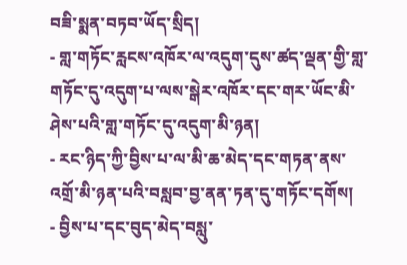བཟི་སྨན་བཏབ་ཡོད་སྲིད།
- གླ་གཏོང་རླངས་འཁོར་ལ་འདུག་དུས་ཚད་ལྡན་གྱི་གླ་གཏོང་དུ་འདུག་པ་ལས་སྒེར་འཁོར་དང་གར་ཡོང་མི་ཤེས་པའི་གླ་གཏོང་དུ་འདུག་མི་ཉན།
- རང་ཉིད་ཀྱི་བྱིས་པ་ལ་མི་ཆ་མེད་དང་གཏན་ནས་འགྲོ་མི་ཉན་པའི་བསླབ་བྱ་ནན་ཏན་དུ་གཏོང་དགོས།
- བྱིས་པ་དང་བུད་མེད་བསླུ་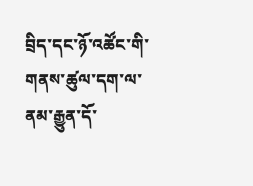བྲིད་དང་ཉོ་འཚོང་གི་གནས་ཚུལ་དག་ལ་ནམ་རྒྱུན་དོ་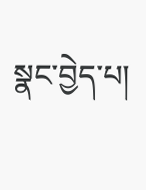སྣང་བྱེད་པ།